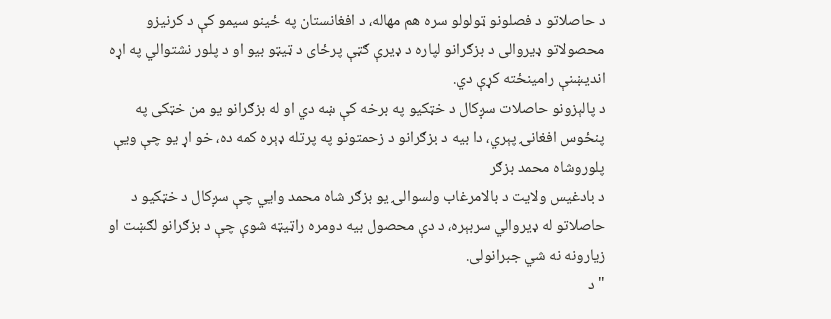د حاصلاتو د فصلونو ټولولو سره هم مهاله، د افغانستان په ځینو سیمو کې د کرنیزو محصولاتو ډیروالی د بزګرانو لپاره د ډیرې ګټې پرځای د ټیټو بیو او د پلور نشتوالي په اړه اندیښنې رامینځته کړې دي.
د پالېزونو حاصلات سږکال د خټکیو په برخه کې ښه دي او له بزګرانو یو من خټکی په پنځوس افغانۍ پېري، دا بیه د بزګرانو د زحمتونو په پرتله ډېره کمه ده، خو اړ یو چې ویې پلوروشاه محمد بزګر
د بادغیس ولایت د بالامرغاب ولسوالۍ یو بزګر شاه محمد وايي چې سږکال د خټکیو د حاصلاتو له ډیروالي سربېره، د دې محصول بیه دومره راټیټه شوې چې د بزګرانو لګښت او زیارونه نه شي جبرانولی.
"د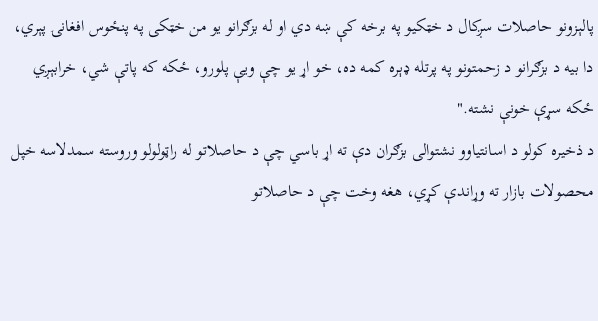پالېزونو حاصلات سږکال د خټکیو په برخه کې ښه دي او له بزګرانو یو من خټکی په پنځوس افغانۍ پېري، دا بیه د بزګرانو د زحمتونو په پرتله ډېره کمه ده، خو اړ یو چې ویې پلورو، ځکه که پاتې شي، خرابېږي ځکه سړې خونې نشته."
د ذخیره کولو د اسانتیاوو نشتوالی بزګران دې ته اړ باسي چې د حاصلاتو له راټولولو وروسته سمدلاسه خپل محصولات بازار ته وړاندې کړي، هغه وخت چې د حاصلاتو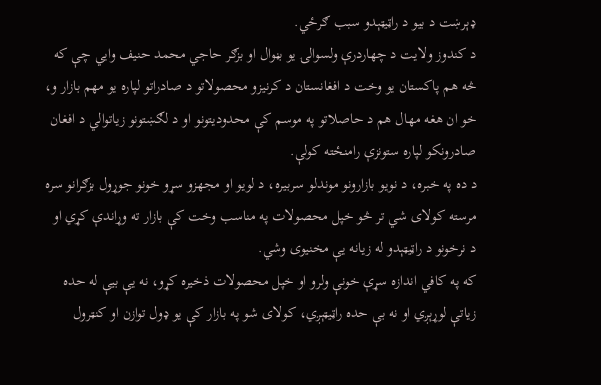ډېرښت د بیو د راټیټېدو سبب ګرځي.
د کندوز ولایت د چهاردرې ولسوالۍ یو بڼوال او بزګر حاجي محمد حنیف وايي چې که څه هم پاکستان یو وخت د افغانستان د کرنیزو محصولاتو د صادراتو لپاره یو مهم بازار و، خو ان هغه مهال هم د حاصلاتو په موسم کې محدودیتونو او د لګښتونو زیاتوالي د افغان صادرونکو لپاره ستونزې رامنځته کولې.
د ده په خبره، د نویو بازارونو موندلو سربیره، د لویو او مجهزو سړو خونو جوړول بزګرانو سره مرسته کولای شي تر څو خپل محصولات په مناسب وخت کې بازار ته وړاندې کړي او د نرخونو د راټیټېدو له زیانه یې مخنیوی وشي.
که په کافي اندازه سړې خونې ولرو او خپل محصولات ذخیره کړو، نه یې بیې له حده زیاتې لوړېږي او نه بې حده راټیټېږي، کولای شو په بازار کې یو ډول توازن او کنټرول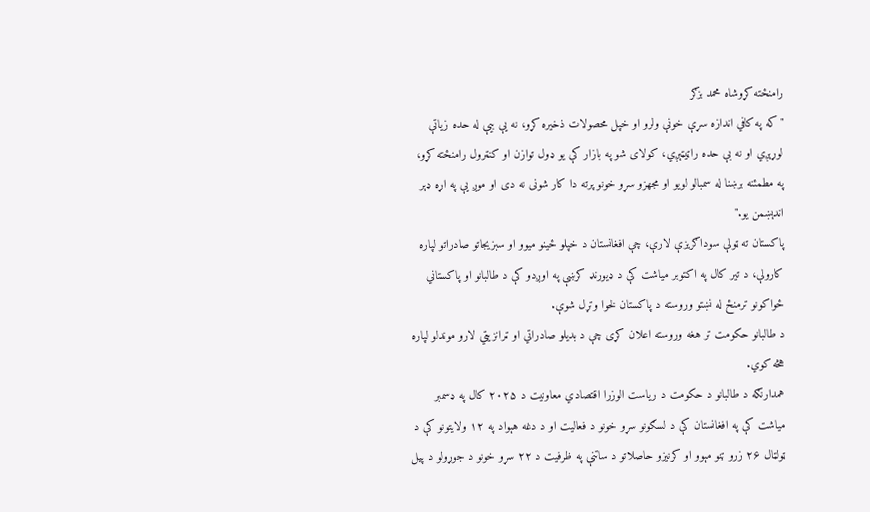رامنځته کړوشاه محمد بزګر
"که په کافي اندازه سړې خونې ولرو او خپل محصولات ذخیره کړو، نه یې بیې له حده زیاتې لوړېږي او نه بې حده راټیټېږي، کولای شو په بازار کې یو ډول توازن او کنټرول رامنځته کړو، په مطمئنه برښنا له سمبالو لویو او مجهزو سړو خونو پرته دا کار شونی نه دی او موږ یې په اړه ډېر اندېښمن یو."
پاکستان ته ټولې سوداګریزې لارې، چې افغانستان د خپلو ځینو میوو او سبزیجاتو صادراتو لپاره کارولې، د تیر کال په اکتوبر میاشت کې د ډیورنډ کرښې په اوږدو کې د طالبانو او پاکستاني ځواکونو ترمنځ له نښتو وروسته د پاکستان لخوا وتړل شوې.
د طالبانو حکومت تر هغه وروسته اعلان کړی چې د بدیلو صادراتي او ټرانزیټي لارو موندلو لپاره هڅه کوي.
همدارنګه د طالبانو د حکومت د ریاست الوزرا اقتصادي معاونیت د ۲۰۲۵ کال په ډسمبر میاشت کې په افغانستان کې د لسګونو سړو خونو د فعالیت او د دغه هېواد په ۱۲ ولایتونو کې د ټولټال ۲۶ زرو ټنو مېوو او کرنیزو حاصلاتو د ساتنې په ظرفیت د ۲۲ سړو خونو د جوړولو د پیل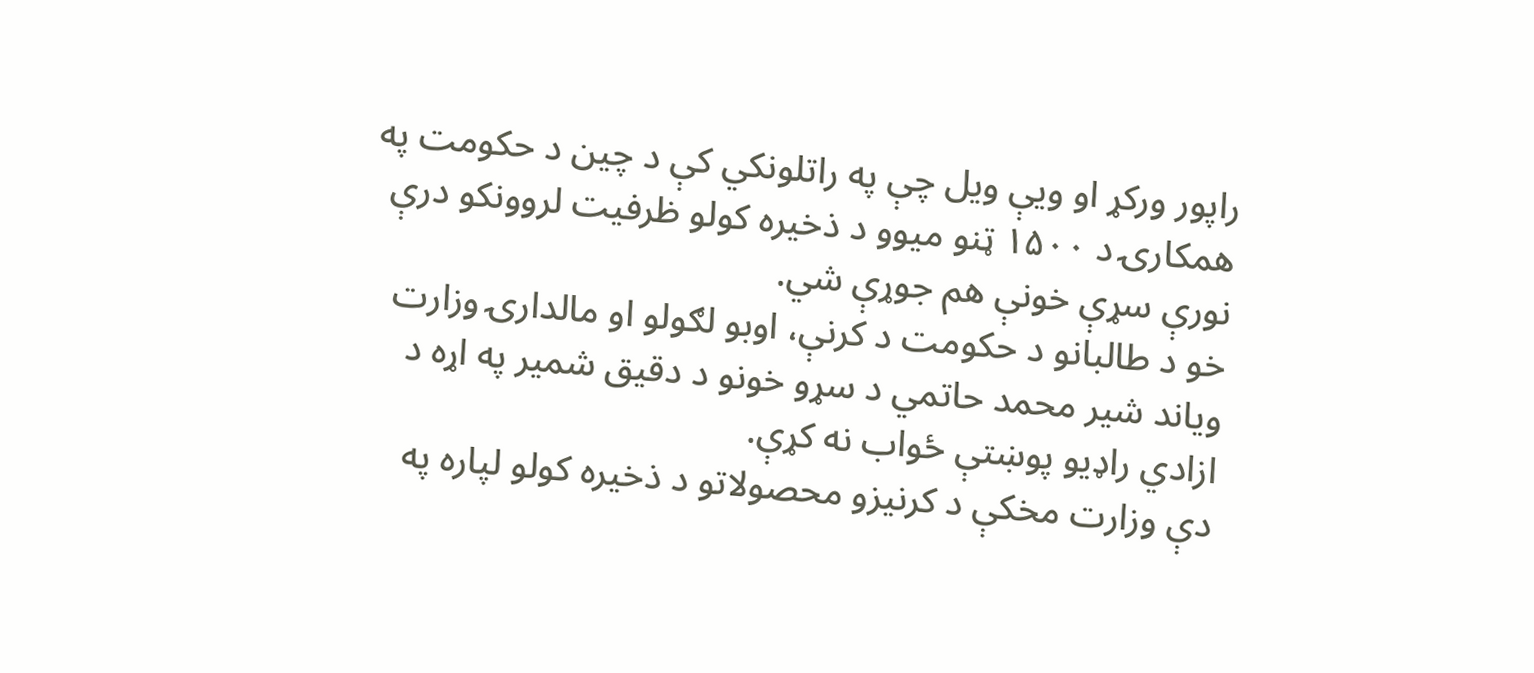راپور ورکړ او ویې ویل چې په راتلونکي کې د چین د حکومت په همکارۍ د ۱۵۰۰ ټنو میوو د ذخیره کولو ظرفیت لروونکو درې نورې سړې خونې هم جوړې شي.
خو د طالبانو د حکومت د کرنې، اوبو لګولو او مالدارۍ وزارت ویاند شیر محمد حاتمي د سړو خونو د دقیق شمیر په اړه د ازادي راډیو پوښتې ځواب نه کړې.
دې وزارت مخکې د کرنیزو محصولاتو د ذخیره کولو لپاره په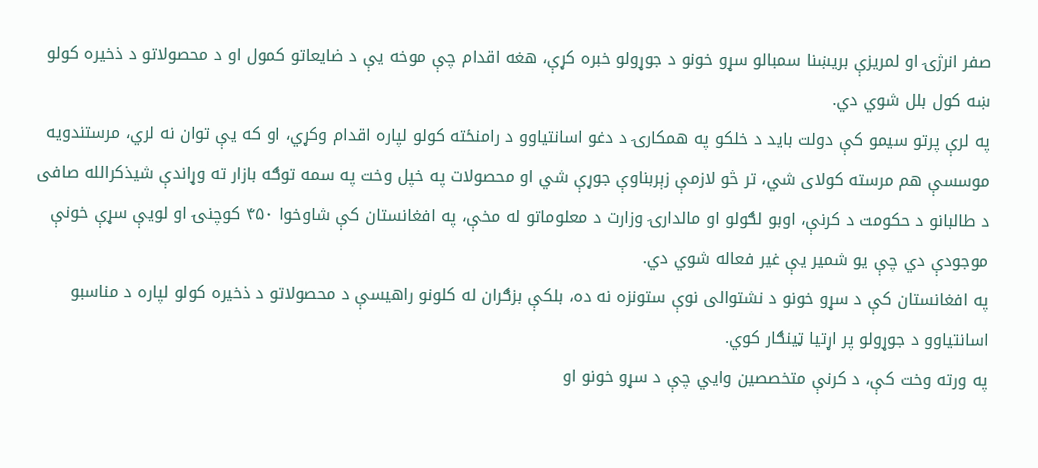صفر انرژۍ او لمریزې بریښنا سمبالو سړو خونو د جوړولو خبره کړې، هغه اقدام چې موخه یې د ضایعاتو کمول او د محصولاتو د ذخیره کولو ښه کول بلل شوي دي.
په لرې پرتو سیمو کې دولت باید د خلکو په همکارۍ د دغو اسانتیاوو د رامنځته کولو لپاره اقدام وکړي، او که یې توان نه لري، مرستندویه موسسې هم مرسته کولای شي، تر څو لازمې زېربناوې جوړې شي او محصولات په خپل وخت په سمه توګه بازار ته وړاندې شيذکرالله صافی
د طالبانو د حکومت د کرنې، اوبو لګولو او مالدارۍ وزارت د معلوماتو له مخې، په افغانستان کې شاوخوا ۴۵۰ کوچنۍ او لویې سړې خونې موجودې دي چې یو شمیر یې غیر فعاله شوي دي.
په افغانستان کې د سړو خونو د نشتوالی نوې ستونزه نه ده، بلکې بزګران له کلونو راهیسې د محصولاتو د ذخیره کولو لپاره د مناسبو اسانتیاوو د جوړولو پر اړتیا ټینګار کوي.
په ورته وخت کې، د کرنې متخصصین وايي چې د سړو خونو او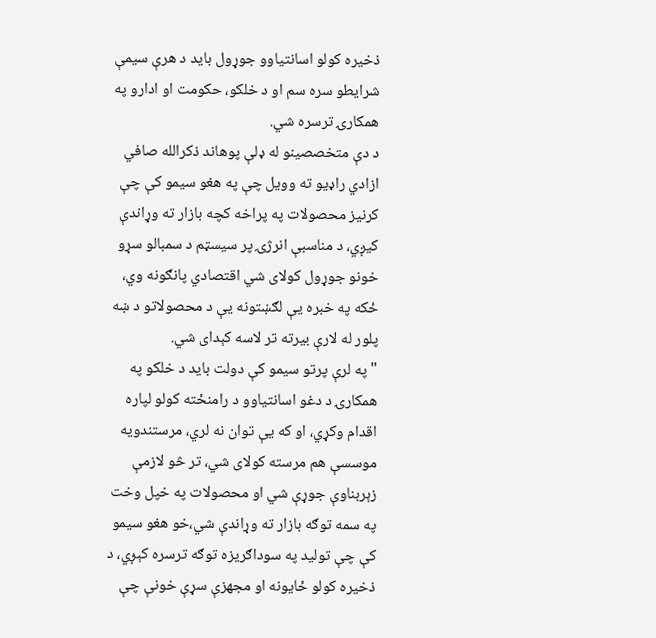ذخیره کولو اسانتیاوو جوړول باید د هرې سیمې شرایطو سره سم او د خلکو، حکومت او ادارو په همکارۍ ترسره شي.
د دې متخصصینو له ډلې پوهاند ذکرالله صافي ازادي راډیو ته وویل چې په هغو سیمو کې چې کرنیز محصولات په پراخه کچه بازار ته وړاندې کیږي، د مناسبې انرژۍ پر سیسټم د سمبالو سړو خونو جوړول کولای شي اقتصادي پانګونه وي، ځکه په خبره یې لګښتونه یې د محصولاتو د ښه پلور له لارې بیرته تر لاسه کېدای شي.
"په لرې پرتو سیمو کې دولت باید د خلکو په همکارۍ د دغو اسانتیاوو د رامنځته کولو لپاره اقدام وکړي، او که یې توان نه لري، مرستندویه موسسې هم مرسته کولای شي، تر څو لازمې زېربناوې جوړې شي او محصولات په خپل وخت په سمه توګه بازار ته وړاندې شي،خو هغو سیمو کې چې تولید په سوداګریزه توګه ترسره کېږي، د ذخیره کولو ځایونه او مجهزې سړې خونې چې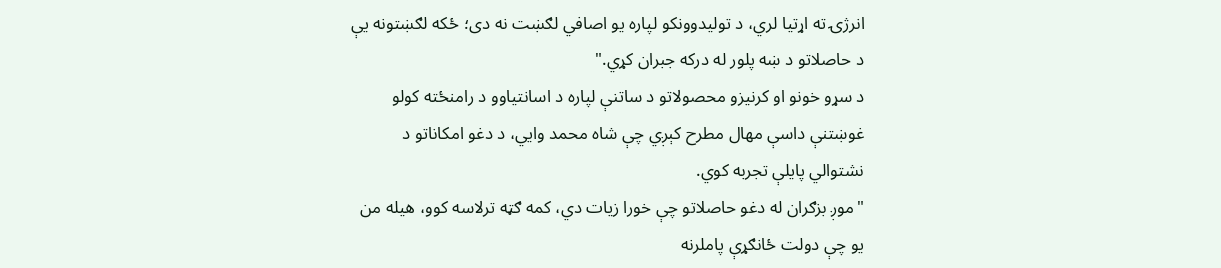انرژۍ ته اړتیا لري، د تولیدوونکو لپاره یو اصافي لګښت نه دی؛ ځکه لګښتونه یې د حاصلاتو د ښه پلور له درکه جبران کړي."
د سړو خونو او کرنیزو محصولاتو د ساتنې لپاره د اسانتیاوو د رامنځته کولو غوښتنې داسې مهال مطرح کېږي چې شاه محمد وایي، د دغو امکاناتو د نشتوالي پایلې تجربه کوي.
"موږ بزګران له دغو حاصلاتو چې خورا زیات دي، کمه ګټه ترلاسه کوو، هیله من یو چې دولت ځانګړې پاملرنه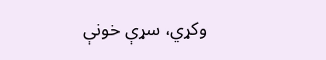وکړي، سړې خونې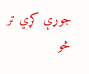جوړې کړي تر څو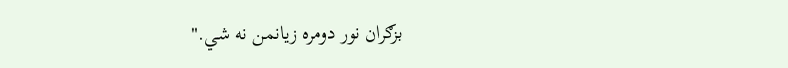بزګران نور دومره زیانمن نه شي."